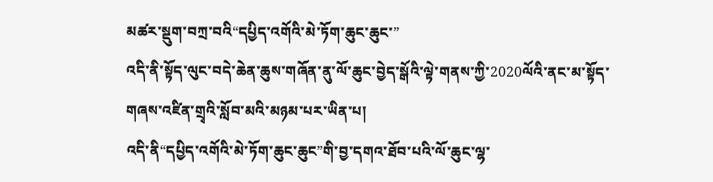མཚར་སྡུག་བཀྲ་བའི“དཔྱིད་འགོའི་མེ་ཏོག་ཆུང་ཆུང་”
འདི་ནི་སྟོད་ལུང་བདེ་ཆེན་ཆུས་གཞོན་ནུ་ལོ་ཆུང་བྱེད་སྒོའི་ལྟེ་གནས་ཀྱི་2020ལོའི་ནང་མ་སྟོད་གཞས་འཛིན་གྲྭའི་སློབ་མའི་མཉམ་པར་ཡིན་པ།
འདི་ནི“དཔྱིད་འགོའི་མེ་ཏོག་ཆུང་ཆུང”གི་བྱ་དགའ་ཐོབ་པའི་ལོ་ཆུང་ལྷ་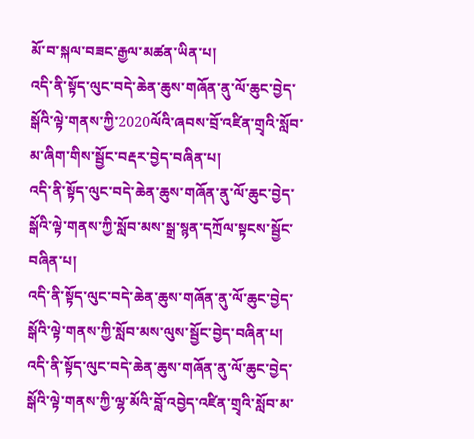མོ་བ་སྐལ་བཟང་རྒྱལ་མཚན་ཡིན་པ།
འདི་ནི་སྟོད་ལུང་བདེ་ཆེན་ཆུས་གཞོན་ནུ་ལོ་ཆུང་བྱེད་སྒོའི་ལྟེ་གནས་ཀྱི་2020ལོའི་ཞབས་བྲོ་འཛིན་གྲྭའི་སློབ་མ་ཞིག་གིས་སྦྱོང་བརྡར་བྱེད་བཞིན་པ།
འདི་ནི་སྟོད་ལུང་བདེ་ཆེན་ཆུས་གཞོན་ནུ་ལོ་ཆུང་བྱེད་སྒོའི་ལྟེ་གནས་ཀྱི་སློབ་མས་སྒྲ་སྙན་དཀྲོལ་སྟངས་སྦྱོང་བཞིན་པ།
འདི་ནི་སྟོད་ལུང་བདེ་ཆེན་ཆུས་གཞོན་ནུ་ལོ་ཆུང་བྱེད་སྒོའི་ལྟེ་གནས་ཀྱི་སློབ་མས་ལུས་སྦྱོང་བྱེད་བཞིན་པ།
འདི་ནི་སྟོད་ལུང་བདེ་ཆེན་ཆུས་གཞོན་ནུ་ལོ་ཆུང་བྱེད་སྒོའི་ལྟེ་གནས་ཀྱི་ལྷ་མོའི་བློ་འབྱེད་འཛིན་གྲྭའི་སློབ་མ་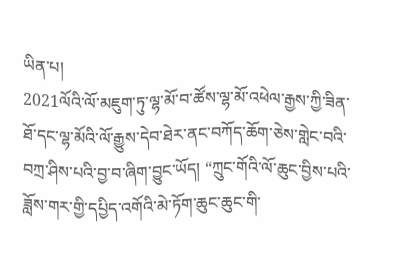ཡིན་པ།
2021ལོའི་ལོ་མཇུག་ཏུ་ལྷ་མོ་བ་ཚོས་ལྷ་མོ་འཕེལ་རྒྱས་ཀྱི་ཟིན་ཐོ་དང་ལྷ་མོའི་ལོ་རྒྱུས་དེབ་ཐེར་ནང་བཀོད་ཆོག་ཅེས་གླེང་བའི་བཀྲ་ཤིས་པའི་བྱ་བ་ཞིག་བྱུང་ཡོད། “ཀྲུང་གོའི་ལོ་ཆུང་བྱིས་པའི་ཟློས་གར་གྱི་དཔྱིད་འགོའི་མེ་ཏོག་ཆུང་ཆུང་གི་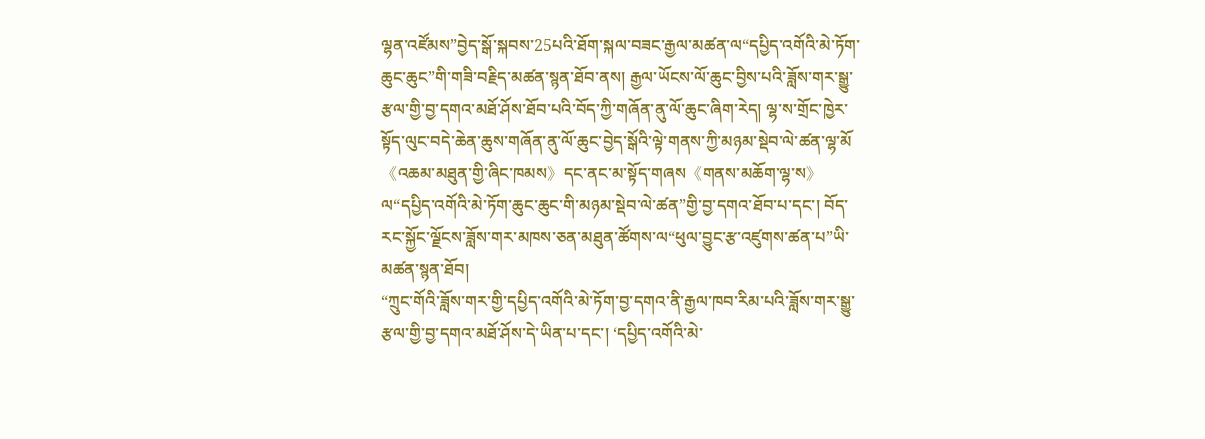ལྷན་འཛོམས”བྱེད་སྒོ་སྐབས་25པའི་ཐོག་སྐལ་བཟང་རྒྱལ་མཚན་ལ“དཔྱིད་འགོའི་མེ་ཏོག་ཆུང་ཆུང”གི་གཟི་བརྗིད་མཚན་སྙན་ཐོབ་ནས། རྒྱལ་ཡོངས་ལོ་ཆུང་བྱིས་པའི་ཟློས་གར་སྒྱུ་རྩལ་གྱི་བྱ་དགའ་མཐོ་ཤོས་ཐོབ་པའི་བོད་ཀྱི་གཞོན་ནུ་ལོ་ཆུང་ཞིག་རེད། ལྷ་ས་གྲོང་ཁྱེར་སྟོད་ལུང་བདེ་ཆེན་ཆུས་གཞོན་ནུ་ལོ་ཆུང་བྱེད་སྒོའི་ལྟེ་གནས་ཀྱི་མཉམ་སྡེབ་ལེ་ཚན་ལྷ་མོ《འཆམ་མཐུན་གྱི་ཞིང་ཁམས》དང་ནང་མ་སྟོད་གཞས《གནས་མཆོག་ལྷ་ས》ལ“དཔྱིད་འགོའི་མེ་ཏོག་ཆུང་ཆུང་གི་མཉམ་སྡེབ་ལེ་ཚན”གྱི་བྱ་དགའ་ཐོབ་པ་དང་། བོད་རང་སྐྱོང་ལྗོངས་ཟློས་གར་མཁས་ཅན་མཐུན་ཚོགས་ལ“ཕུལ་བྱུང་རྩ་འཛུགས་ཚན་པ”ཡི་མཚན་སྙན་ཐོབ།
“ཀྲུང་གོའི་ཟློས་གར་གྱི་དཔྱིད་འགོའི་མེ་ཏོག་བྱ་དགའ་ནི་རྒྱལ་ཁབ་རིམ་པའི་ཟློས་གར་སྒྱུ་རྩལ་གྱི་བྱ་དགའ་མཐོ་ཤོས་དེ་ཡིན་པ་དང་། ‘དཔྱིད་འགོའི་མེ་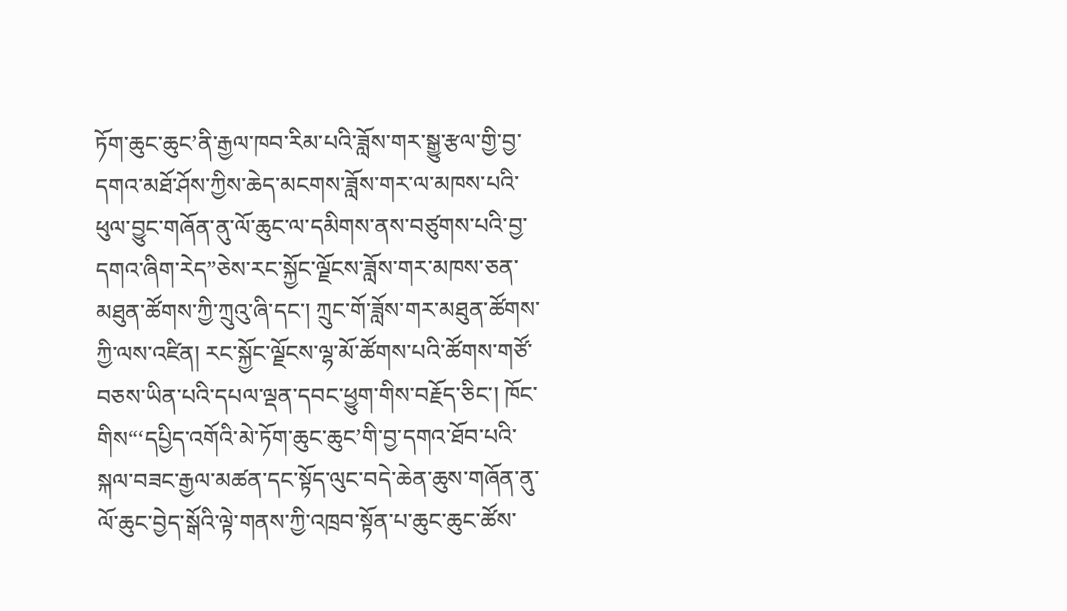ཏོག་ཆུང་ཆུང’ནི་རྒྱལ་ཁབ་རིམ་པའི་ཟློས་གར་སྒྱུ་རྩལ་གྱི་བྱ་དགའ་མཐོ་ཤོས་ཀྱིས་ཆེད་མངགས་ཟློས་གར་ལ་མཁས་པའི་ཕུལ་བྱུང་གཞོན་ནུ་ལོ་ཆུང་ལ་དམིགས་ནས་བཙུགས་པའི་བྱ་དགའ་ཞིག་རེད”ཅེས་རང་སྐྱོང་ལྗོངས་ཟློས་གར་མཁས་ཅན་མཐུན་ཚོགས་ཀྱི་ཀྲུའུ་ཞི་དང་། ཀྲུང་གོ་ཟློས་གར་མཐུན་ཚོགས་ཀྱི་ལས་འཛིན། རང་སྐྱོང་ལྗོངས་ལྷ་མོ་ཚོགས་པའི་ཚོགས་གཙོ་བཅས་ཡིན་པའི་དཔལ་ལྡན་དབང་ཕྱུག་གིས་བརྗོད་ཅིང་། ཁོང་གིས“‘དཔྱིད་འགོའི་མེ་ཏོག་ཆུང་ཆུང’གི་བྱ་དགའ་ཐོབ་པའི་སྐལ་བཟང་རྒྱལ་མཚན་དང་སྟོད་ལུང་བདེ་ཆེན་ཆུས་གཞོན་ནུ་ལོ་ཆུང་བྱེད་སྒོའི་ལྟེ་གནས་ཀྱི་འཁྲབ་སྟོན་པ་ཆུང་ཆུང་ཚོས་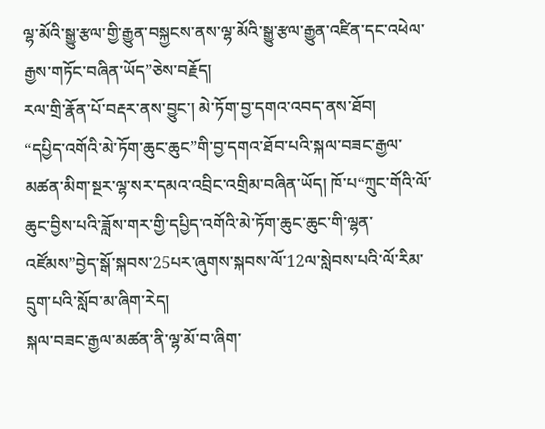ལྷ་མོའི་སྒྱུ་རྩལ་གྱི་རྒྱུན་བསྐྱངས་ནས་ལྷ་མོའི་སྒྱུ་རྩལ་རྒྱུན་འཛིན་དང་འཕེལ་རྒྱས་གཏོང་བཞིན་ཡོད”ཅེས་བརྗོད།
རལ་གྲི་རྣོན་པོ་བརྡར་ནས་བྱུང་། མེ་ཏོག་བྱ་དགའ་འབད་ནས་ཐོབ།
“དཔྱིད་འགོའི་མེ་ཏོག་ཆུང་ཆུང”གི་བྱ་དགའ་ཐོབ་པའི་སྐལ་བཟང་རྒྱལ་མཚན་མིག་སྔར་ལྷ་སར་དམའ་འབྲིང་འགྲིམ་བཞིན་ཡོད། ཁོ་པ“ཀྲུང་གོའི་ལོ་ཆུང་བྱིས་པའི་ཟློས་གར་གྱི་དཔྱིད་འགོའི་མེ་ཏོག་ཆུང་ཆུང་གི་ལྷན་འཛོམས”བྱེད་སྒོ་སྐབས་25པར་ཞུགས་སྐབས་ལོ་12ལ་སླེབས་པའི་ལོ་རིམ་དྲུག་པའི་སློབ་མ་ཞིག་རེད།
སྐལ་བཟང་རྒྱལ་མཚན་ནི་ལྷ་མོ་བ་ཞིག་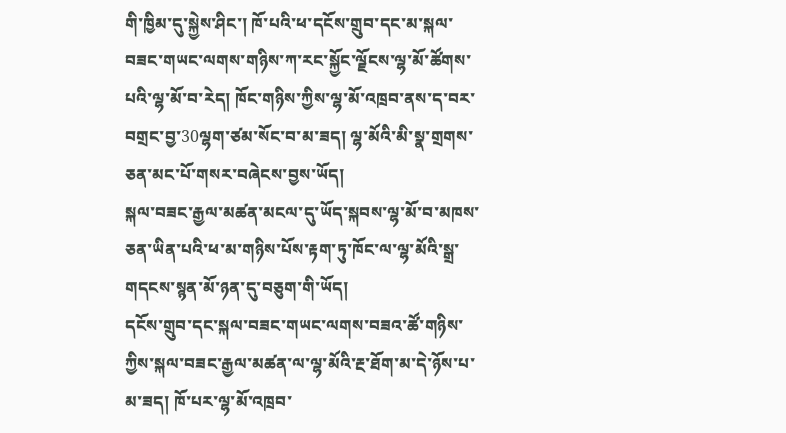གི་ཁྱིམ་དུ་སྐྱེས་ཤིང་། ཁོ་པའི་ཕ་དངོས་གྲུབ་དང་མ་སྐལ་བཟང་གཡང་ལགས་གཉིས་ཀ་རང་སྐྱོང་ལྗོངས་ལྷ་མོ་ཚོགས་པའི་ལྷ་མོ་བ་རེད། ཁོང་གཉིས་ཀྱིས་ལྷ་མོ་འཁྲབ་ནས་ད་བར་བགྲང་བྱ་30ལྷག་ཙམ་སོང་བ་མ་ཟད། ལྷ་མོའི་མི་སྣ་གྲགས་ཅན་མང་པོ་གསར་བཞེངས་བྱས་ཡོད།
སྐལ་བཟང་རྒྱལ་མཚན་མངལ་དུ་ཡོད་སྐབས་ལྷ་མོ་བ་མཁས་ཅན་ཡིན་པའི་ཕ་མ་གཉིས་པོས་རྟག་ཏུ་ཁོང་ལ་ལྷ་མོའི་སྒྲ་གདངས་སྙན་མོ་ཉན་དུ་བཅུག་གི་ཡོད།
དངོས་གྲུབ་དང་སྐལ་བཟང་གཡང་ལགས་བཟའ་ཚོ་གཉིས་ཀྱིས་སྐལ་བཟང་རྒྱལ་མཚན་ལ་ལྷ་མོའི་རྔ་ཐོག་མ་དེ་ཉོས་པ་མ་ཟད། ཁོ་པར་ལྷ་མོ་འཁྲབ་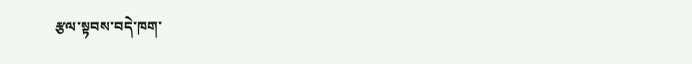རྩལ་སྟབས་བདེ་ཁག་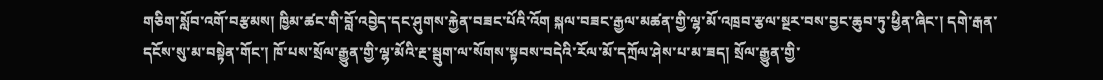གཅིག་སློབ་འགོ་བརྩམས། ཁྱིམ་ཚང་གི་བློ་འབྱེད་དང་ཤུགས་རྐྱེན་བཟང་པོའི་འོག སྐལ་བཟང་རྒྱལ་མཚན་གྱི་ལྷ་མོ་འཁྲབ་རྩལ་སྔར་བས་བྱང་ཆུབ་ཏུ་ཕྱིན་ཞིང་། དགེ་རྒན་དངོས་སུ་མ་བསྟེན་གོང་། ཁོ་པས་སྲོལ་རྒྱུན་གྱི་ལྷ་མོའི་རྔ་སྦུག་ལ་སོགས་སྟབས་བདེའི་རོལ་མོ་དཀྲོལ་ཤེས་པ་མ་ཟད། སྲོལ་རྒྱུན་གྱི་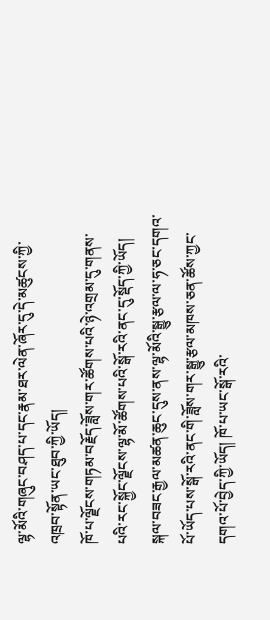ལྷ་མོའི་གཞུང་བཤད་པ་དང་རྣམ་ཐར་ལེན་ཞོར་དུ་དེ་མཚུངས་ཀྱི་འཁྲབ་སྟོན་ཡང་ཐུབ་ཀྱི་ཡོད།
ཁོ་པ་ལྗོངས་གཏམ་བརྗོད་ཟློས་གར་ཚོགས་པའི་ཉེ་འགྲམ་དུ་གནས་པའི་རང་སྐྱོང་ལྗོངས་ལྷ་མོ་ཚོགས་པའི་སྒོ་རའི་ནང་དུ་སྡོད་ཀྱི་ཡོད། སྐལ་བཟང་རྒྱལ་མཚན་ཆུང་དུས་ནས་ལྷ་མོའི་སྒྱུ་རྩལ་ལ་ཧ་ཅང་དགའ་པོ་ཡོད་པས་སྒོ་རའི་ནང་གི་ཟློས་གར་སྒྱུ་རྩལ་མཁས་ཅན་ཚོས་ཀྱང་དགའ་པོ་བྱེད་ཀྱི་ཡོད། ཁོ་པ་ཡང་སྒོ་རའི་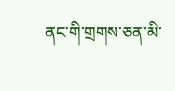ནང་གི་གྲགས་ཅན་མི་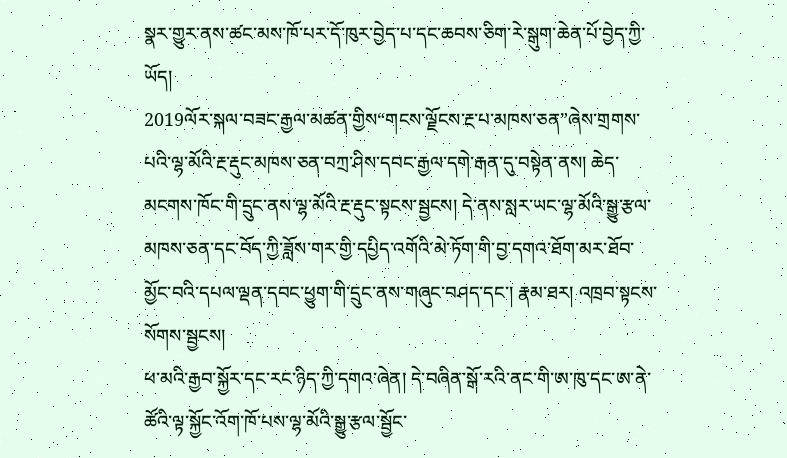སྣར་གྱུར་ནས་ཚང་མས་ཁོ་པར་དོ་ཁུར་བྱེད་པ་དང་ཆབས་ཅིག་རེ་སྒུག་ཆེན་པོ་བྱེད་ཀྱི་ཡོད།
2019ལོར་སྐལ་བཟང་རྒྱལ་མཚན་གྱིས“གངས་ལྗོངས་རྔ་པ་མཁས་ཅན”ཞེས་གྲགས་པའི་ལྷ་མོའི་རྔ་རྡུང་མཁས་ཅན་བཀྲ་ཤིས་དབང་རྒྱལ་དགེ་རྒན་དུ་བསྟེན་ནས། ཆེད་མངགས་ཁོང་གི་དྲུང་ནས་ལྷ་མོའི་རྔ་རྡུང་སྟངས་སྦྱངས། དེ་ནས་སླར་ཡང་ལྷ་མོའི་སྒྱུ་རྩལ་མཁས་ཅན་དང་བོད་ཀྱི་ཟློས་གར་གྱི་དཔྱིད་འགོའི་མེ་ཏོག་གི་བྱ་དགའ་ཐོག་མར་ཐོབ་མྱོང་བའི་དཔལ་ལྡན་དབང་ཕྱུག་གི་དྲུང་ནས་གཞུང་བཤད་དང་། རྣམ་ཐར། འཁྲབ་སྟངས་སོགས་སྦྱངས།
ཕ་མའི་རྒྱབ་སྐྱོར་དང་རང་ཉིད་ཀྱི་དགའ་ཞེན། དེ་བཞིན་སྒོ་རའི་ནང་གི་ཨ་ཁུ་དང་ཨ་ནེ་ཚོའི་ལྟ་སྐྱོང་འོག་ཁོ་པས་ལྷ་མོའི་སྒྱུ་རྩལ་སྦྱོང་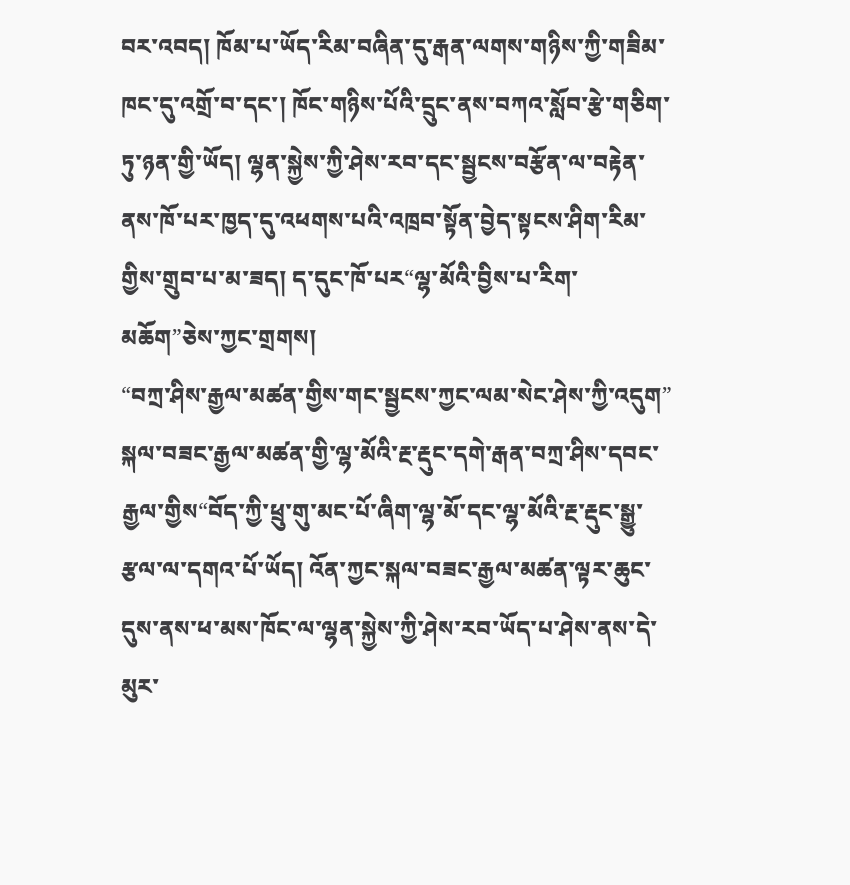བར་འབད། ཁོམ་པ་ཡོད་རིམ་བཞིན་དུ་རྒན་ལགས་གཉིས་ཀྱི་གཟིམ་ཁང་དུ་འགྲོ་བ་དང་། ཁོང་གཉིས་པོའི་དྲུང་ནས་བཀའ་སློབ་རྩེ་གཅིག་ཏུ་ཉན་གྱི་ཡོད། ལྷན་སྐྱེས་ཀྱི་ཤེས་རབ་དང་སྦྱངས་བརྩོན་ལ་བརྟེན་ནས་ཁོ་པར་ཁྱད་དུ་འཕགས་པའི་འཁྲབ་སྟོན་བྱེད་སྟངས་ཤིག་རིམ་གྱིས་གྲུབ་པ་མ་ཟད། ད་དུང་ཁོ་པར“ལྷ་མོའི་བྱིས་པ་རིག་མཆོག”ཅེས་ཀྱང་གྲགས།
“བཀྲ་ཤིས་རྒྱལ་མཚན་གྱིས་གང་སྦྱངས་ཀྱང་ལམ་སེང་ཤེས་ཀྱི་འདུག” སྐལ་བཟང་རྒྱལ་མཚན་གྱི་ལྷ་མོའི་རྔ་རྡུང་དགེ་རྒན་བཀྲ་ཤིས་དབང་རྒྱལ་གྱིས“བོད་ཀྱི་ཕྲུ་གུ་མང་པོ་ཞིག་ལྷ་མོ་དང་ལྷ་མོའི་རྔ་རྡུང་སྒྱུ་རྩལ་ལ་དགའ་པོ་ཡོད། འོན་ཀྱང་སྐལ་བཟང་རྒྱལ་མཚན་ལྟར་ཆུང་དུས་ནས་ཕ་མས་ཁོང་ལ་ལྷན་སྐྱེས་ཀྱི་ཤེས་རབ་ཡོད་པ་ཤེས་ནས་དེ་མུར་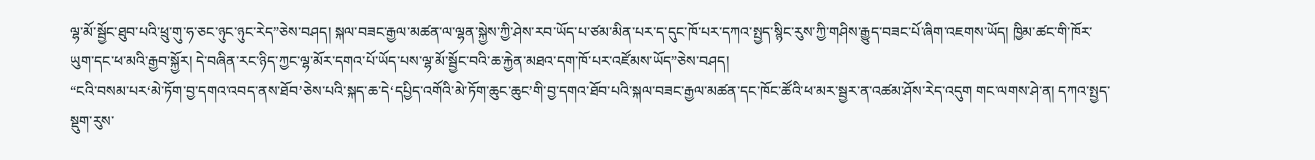ལྷ་མོ་སྦྱོང་ཐུབ་པའི་ཕྲུ་གུ་ཧ་ཅང་ཉུང་ཉུང་རེད”ཅེས་བཤད། སྐལ་བཟང་རྒྱལ་མཚན་ལ་ལྷན་སྐྱེས་ཀྱི་ཤེས་རབ་ཡོད་པ་ཙམ་མིན་པར་ད་དུང་ཁོ་པར་དཀའ་སྤྱད་སྙིང་རུས་ཀྱི་གཤིས་རྒྱུད་བཟང་པོ་ཞིག་འཇགས་ཡོད། ཁྱིམ་ཚང་གི་ཁོར་ཡུག་དང་ཕ་མའི་རྒྱབ་སྐྱོར། དེ་བཞིན་རང་ཉིད་ཀྱང་ལྷ་མོར་དགའ་པོ་ཡོད་པས་ལྷ་མོ་སྦྱོང་བའི་ཆ་རྐྱེན་མཐའ་དག་ཁོ་པར་འཛོམས་ཡོད”ཅེས་བཤད།
“ངའི་བསམ་པར‘མེ་ཏོག་བྱ་དགའ་འབད་ནས་ཐོབ’ཅེས་པའི་སྐད་ཆ་དེ‘དཔྱིད་འགོའི་མེ་ཏོག་ཆུང་ཆུང’གི་བྱ་དགའ་ཐོབ་པའི་སྐལ་བཟང་རྒྱལ་མཚན་དང་ཁོང་ཚོའི་ཕ་མར་སྦྱར་ན་འཚམ་ཤོས་རེད་འདུག གང་ལགས་ཤེ་ན། དཀའ་སྤྱད་སྡུག་རུས་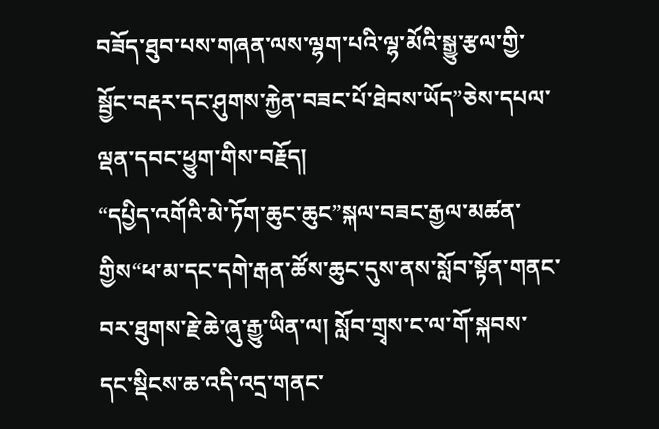བཟོད་ཐུབ་པས་གཞན་ལས་ལྷག་པའི་ལྷ་མོའི་སྒྱུ་རྩལ་གྱི་སྦྱོང་བརྡར་དང་ཤུགས་རྐྱེན་བཟང་པོ་ཐེབས་ཡོད”ཅེས་དཔལ་ལྡན་དབང་ཕྱུག་གིས་བརྗོད།
“དཔྱིད་འགོའི་མེ་ཏོག་ཆུང་ཆུང”སྐལ་བཟང་རྒྱལ་མཚན་གྱིས“ཕ་མ་དང་དགེ་རྒན་ཚོས་ཆུང་དུས་ནས་སློབ་སྟོན་གནང་བར་ཐུགས་རྗེ་ཆེ་ཞུ་རྒྱུ་ཡིན་ལ། སློབ་གྲྭས་ང་ལ་གོ་སྐབས་དང་སྡིངས་ཆ་འདི་འདྲ་གནང་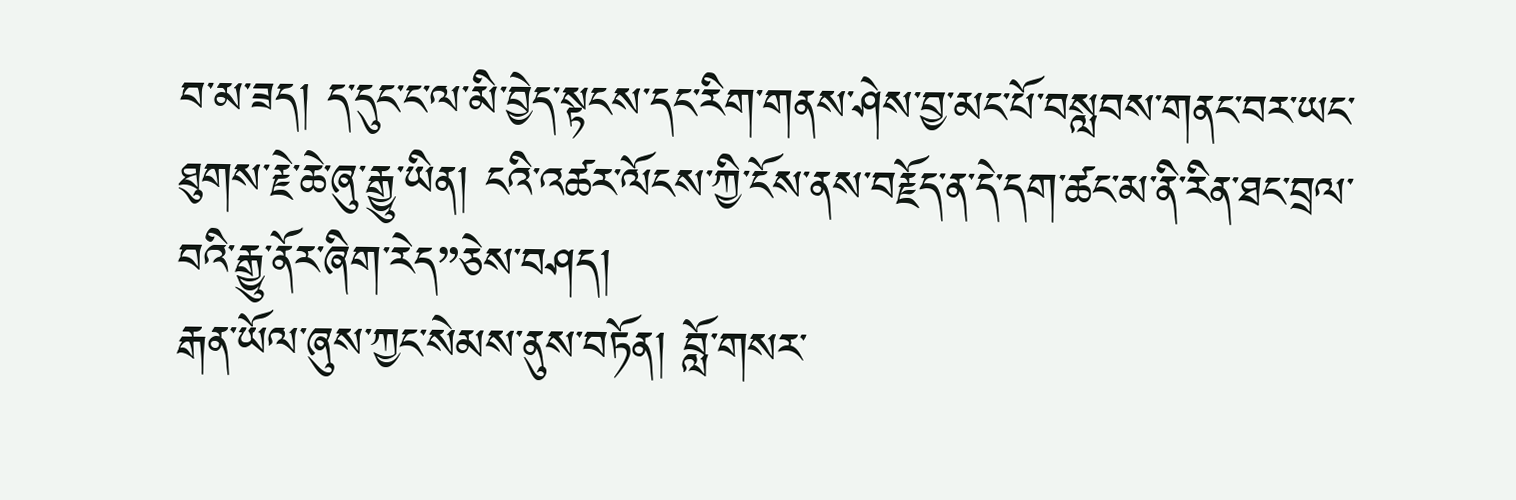བ་མ་ཟད། ད་དུང་ང་ལ་མི་བྱེད་སྟངས་དང་རིག་གནས་ཤེས་བྱ་མང་པོ་བསླབས་གནང་བར་ཡང་ཐུགས་རྗེ་ཆེ་ཞུ་རྒྱུ་ཡིན། ངའི་འཚར་ལོངས་ཀྱི་ངོས་ནས་བརྗོད་ན་དེ་དག་ཚང་མ་ནི་རིན་ཐང་བྲལ་བའི་རྒྱུ་ནོར་ཞིག་རེད”ཅེས་བཤད།
རྒན་ཡོལ་ཞུས་ཀྱང་སེམས་ནུས་བཏོན། བློ་གསར་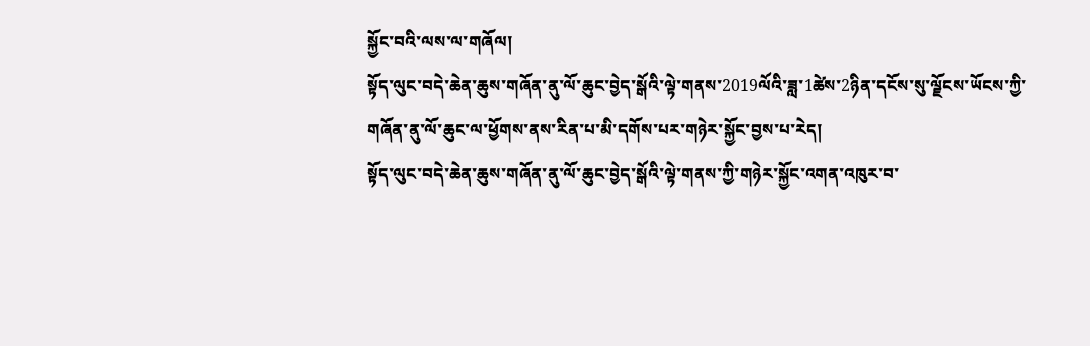སྐྱོང་བའི་ལས་ལ་གཞོལ།
སྟོད་ལུང་བདེ་ཆེན་ཆུས་གཞོན་ནུ་ལོ་ཆུང་བྱེད་སྒོའི་ལྟེ་གནས་2019ལོའི་ཟླ་1ཚེས་2ཉིན་དངོས་སུ་ལྗོངས་ཡོངས་ཀྱི་གཞོན་ནུ་ལོ་ཆུང་ལ་ཕྱོགས་ནས་རིན་པ་མི་དགོས་པར་གཉེར་སྐྱོང་བྱས་པ་རེད།
སྟོད་ལུང་བདེ་ཆེན་ཆུས་གཞོན་ནུ་ལོ་ཆུང་བྱེད་སྒོའི་ལྟེ་གནས་ཀྱི་གཉེར་སྐྱོང་འགན་འཁུར་བ་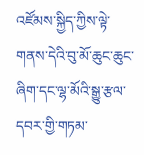འཛོམས་སྐྱིད་ཀྱིས་ལྟེ་གནས་དེའི་བུ་མོ་ཆུང་ཆུང་ཞིག་དང་ལྷ་མོའི་སྒྱུ་རྩལ་དབར་གྱི་གཏམ་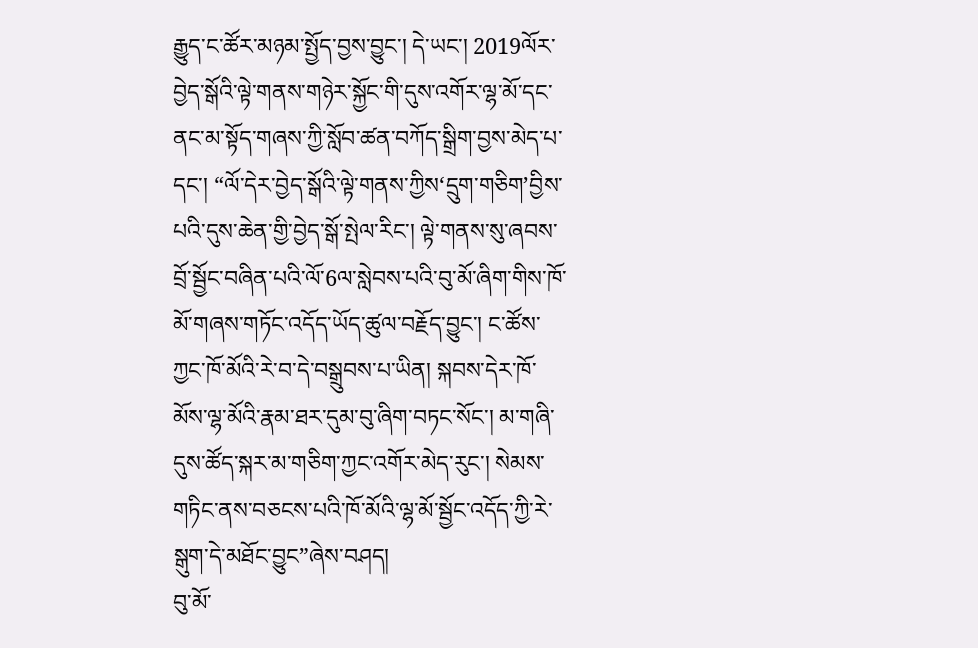རྒྱུད་ང་ཚོར་མཉམ་སྤྱོད་བྱས་བྱུང་། དེ་ཡང་། 2019ལོར་བྱེད་སྒོའི་ལྟེ་གནས་གཉེར་སྐྱོང་གི་དུས་འགོར་ལྷ་མོ་དང་ནང་མ་སྟོད་གཞས་ཀྱི་སློབ་ཚན་བཀོད་སྒྲིག་བྱས་མེད་པ་དང་། “ལོ་དེར་བྱེད་སྒོའི་ལྟེ་གནས་ཀྱིས‘དྲུག་གཅིག’བྱིས་པའི་དུས་ཆེན་གྱི་བྱེད་སྒོ་སྤེལ་རིང་། ལྟེ་གནས་སུ་ཞབས་བྲོ་སྦྱོང་བཞིན་པའི་ལོ་6ལ་སླེབས་པའི་བུ་མོ་ཞིག་གིས་ཁོ་མོ་གཞས་གཏོང་འདོད་ཡོད་ཚུལ་བརྗོད་བྱུང་། ང་ཚོས་ཀྱང་ཁོ་མོའི་རེ་བ་དེ་བསྒྲུབས་པ་ཡིན། སྐབས་དེར་ཁོ་མོས་ལྷ་མོའི་རྣམ་ཐར་དུམ་བུ་ཞིག་བཏང་སོང་། མ་གཞི་དུས་ཚོད་སྐར་མ་གཅིག་ཀྱང་འགོར་མེད་རུང་། སེམས་གཏིང་ནས་བཅངས་པའི་ཁོ་མོའི་ལྷ་མོ་སྦྱོང་འདོད་ཀྱི་རེ་སྒུག་དེ་མཐོང་བྱུང”ཞེས་བཤད།
བུ་མོ་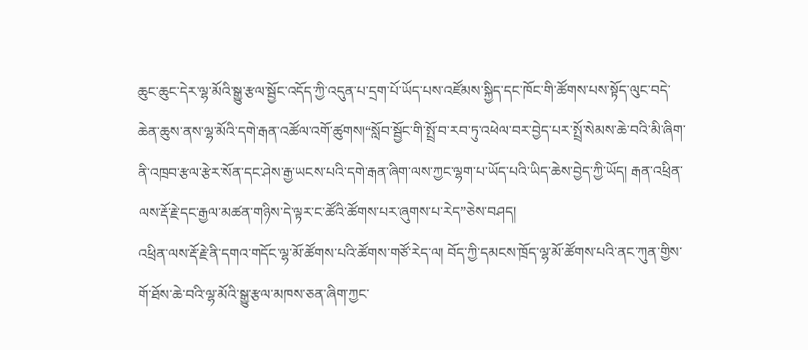ཆུང་ཆུང་དེར་ལྷ་མོའི་སྒྱུ་རྩལ་སྦྱོང་འདོད་ཀྱི་འདུན་པ་དྲག་པོ་ཡོད་པས་འཛོམས་སྐྱིད་དང་ཁོང་གི་ཚོགས་པས་སྟོད་ལུང་བདེ་ཆེན་ཆུས་ནས་ལྷ་མོའི་དགེ་རྒན་འཚོལ་འགོ་ཚུགས།“སློབ་སྦྱོང་གི་སྤྲོ་བ་རབ་ཏུ་འཕེལ་བར་བྱེད་པར་སྤྲོ་སེམས་ཆེ་བའི་མི་ཞིག་ནི་འཁྲབ་རྩལ་རྩེར་སོན་དང་ཤེས་རྒྱ་ཡངས་པའི་དགེ་རྒན་ཞིག་ལས་ཀྱང་ལྷག་པ་ཡོད་པའི་ཡིད་ཆེས་བྱེད་ཀྱི་ཡོད། རྒན་འཕྲིན་ལས་རྡོ་རྗེ་དང་རྒྱལ་མཚན་གཉིས་དེ་ལྟར་ང་ཚོའི་ཚོགས་པར་ཞུགས་པ་རེད”ཅེས་བཤད།
འཕྲིན་ལས་རྡོ་རྗེ་ནི་དགའ་གདོང་ལྷ་མོ་ཚོགས་པའི་ཚོགས་གཙོ་རེད་ལ། བོད་ཀྱི་དམངས་ཁྲོད་ལྷ་མོ་ཚོགས་པའི་ནང་ཀུན་གྱིས་གོ་ཐོས་ཆེ་བའི་ལྷ་མོའི་སྒྱུ་རྩལ་མཁས་ཅན་ཞིག་ཀྱང་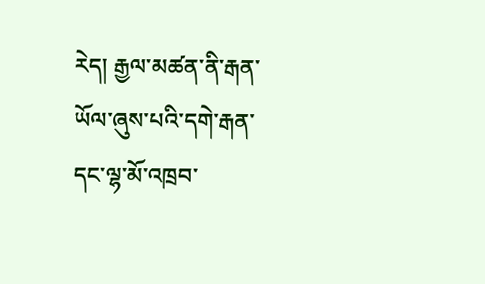རེད། རྒྱལ་མཚན་ནི་རྒན་ཡོལ་ཞུས་པའི་དགེ་རྒན་དང་ལྷ་མོ་འཁྲབ་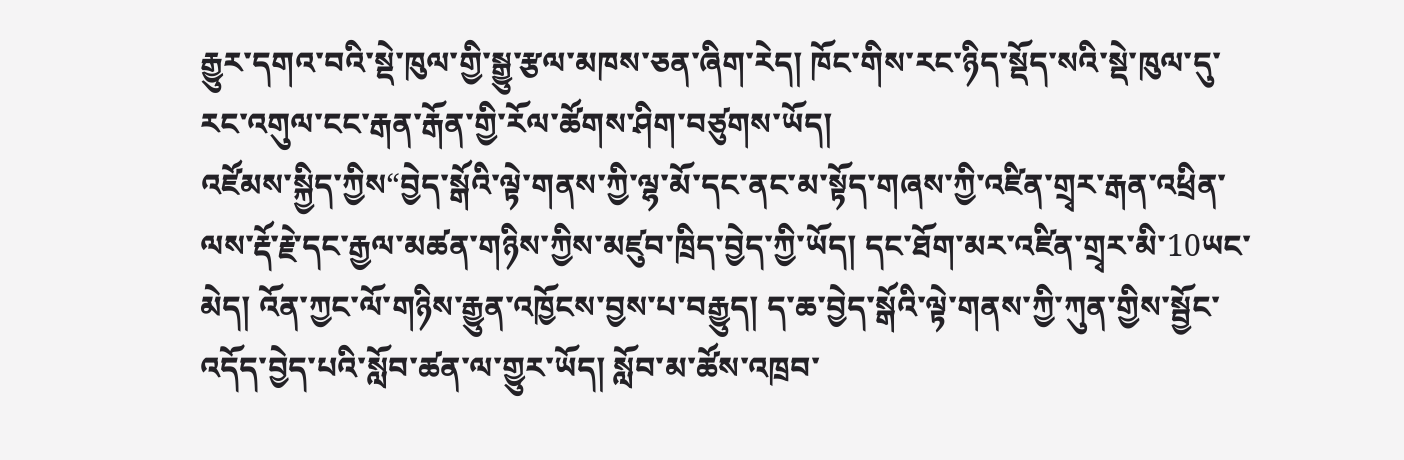རྒྱུར་དགའ་བའི་སྡེ་ཁུལ་གྱི་སྒྱུ་རྩལ་མཁས་ཅན་ཞིག་རེད། ཁོང་གིས་རང་ཉིད་སྡོད་སའི་སྡེ་ཁུལ་དུ་རང་འགུལ་ངང་རྒན་རྒོན་གྱི་རོལ་ཚོགས་ཤིག་བཙུགས་ཡོད།
འཛོམས་སྐྱིད་ཀྱིས“བྱེད་སྒོའི་ལྟེ་གནས་ཀྱི་ལྷ་མོ་དང་ནང་མ་སྟོད་གཞས་ཀྱི་འཛིན་གྲྭར་རྒན་འཕྲིན་ལས་རྡོ་རྗེ་དང་རྒྱལ་མཚན་གཉིས་ཀྱིས་མཛུབ་ཁྲིད་བྱེད་ཀྱི་ཡོད། དང་ཐོག་མར་འཛིན་གྲྭར་མི་10ཡང་མེད། འོན་ཀྱང་ལོ་གཉིས་རྒྱུན་འཁྱོངས་བྱས་པ་བརྒྱུད། ད་ཆ་བྱེད་སྒོའི་ལྟེ་གནས་ཀྱི་ཀུན་གྱིས་སྦྱོང་འདོད་བྱེད་པའི་སློབ་ཚན་ལ་གྱུར་ཡོད། སློབ་མ་ཚོས་འཁྲབ་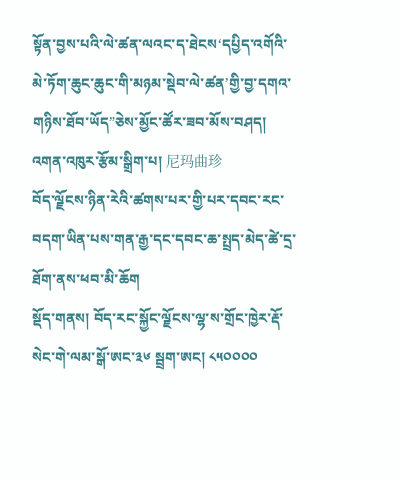སྟོན་བྱས་པའི་ལེ་ཚན་ལའང་ད་ཐེངས‘དཔྱིད་འགོའི་མེ་ཏོག་ཆུང་ཆུང་གི་མཉམ་སྡེབ་ལེ་ཚན’གྱི་བྱ་དགའ་གཉིས་ཐོབ་ཡོད”ཅེས་མྱོང་ཚོར་ཟབ་མོས་བཤད།
འགན་འཁུར་རྩོམ་སྒྲིག་པ། 尼玛曲珍
བོད་ལྗོངས་ཉིན་རེའི་ཚགས་པར་གྱི་པར་དབང་རང་བདག་ཡིན་པས་གན་རྒྱ་དང་དབང་ཆ་སྤྲད་མེད་ཚེ་དྲ་ཐོག་ནས་ཕབ་མི་ཆོག
སྡོད་གནས། བོད་རང་སྐྱོང་ལྗོངས་ལྷ་ས་གྲོང་ཁྱེར་རྡོ་སེང་གེ་ལམ་སྒོ་ཨང་༣༦ སྦྲག་ཨང། ༨༥༠༠༠༠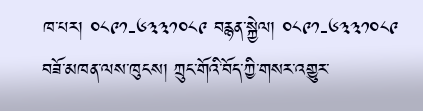ཁ་པར། ༠༨༩༡-༦༣༣༡༠༨༩ བརྙན་སྐྱེལ། ༠༨༩༡-༦༣༣༡༠༨༩
བཟོ་མཁན་ལས་ཁུངས། ཀྲུང་གོའི་བོད་ཀྱི་གསར་འགྱུར་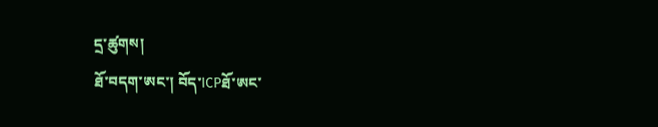དྲ་ཚུགས།
ཐོ་བདག་ཨང་། བོད་ICPཐོ་ཨང་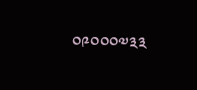༠༩༠༠༠༧༣༣